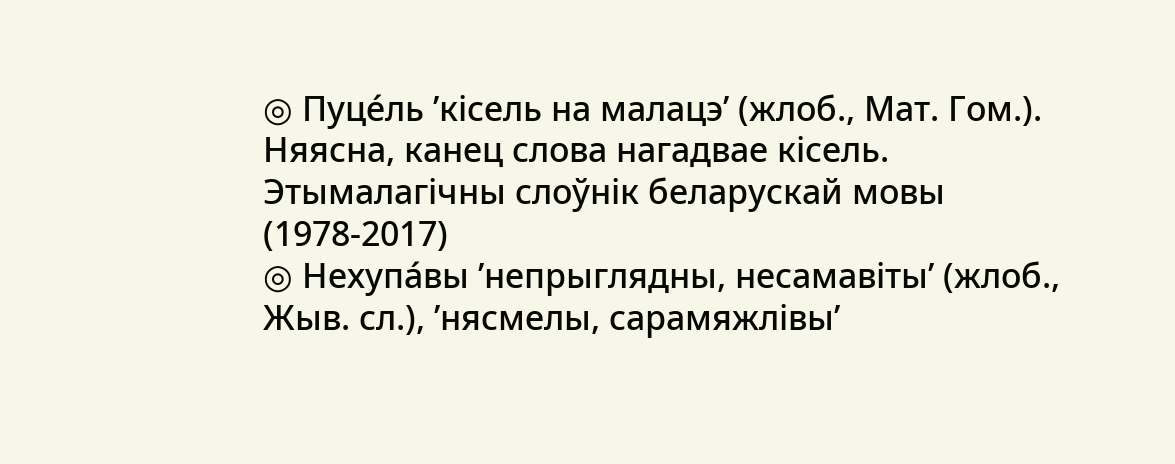◎ Пуце́ль ’кісель на малацэ’ (жлоб., Мат. Гом.). Няясна, канец слова нагадвае кісель.
Этымалагічны слоўнік беларускай мовы (1978-2017)
◎ Нехупа́вы ’непрыглядны, несамавіты’ (жлоб., Жыв. сл.), ’нясмелы, сарамяжлівы’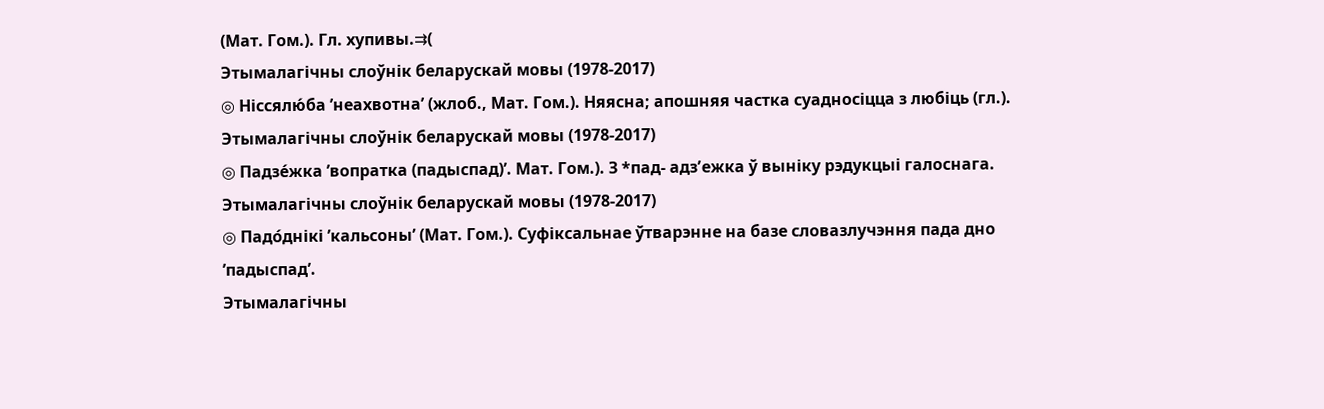(Мат. Гом.). Гл. хупивы.⇉(
Этымалагічны слоўнік беларускай мовы (1978-2017)
◎ Ніссялю́ба ’неахвотна’ (жлоб., Мат. Гом.). Няясна; апошняя частка суадносіцца з любіць (гл.).
Этымалагічны слоўнік беларускай мовы (1978-2017)
◎ Падзе́жка ’вопратка (падыспад)’. Мат. Гом.). З *пад‑ адзʼежка ў выніку рэдукцыі галоснага.
Этымалагічны слоўнік беларускай мовы (1978-2017)
◎ Падо́днікі ’кальсоны’ (Мат. Гом.). Суфіксальнае ўтварэнне на базе словазлучэння пада дно ’падыспад’.
Этымалагічны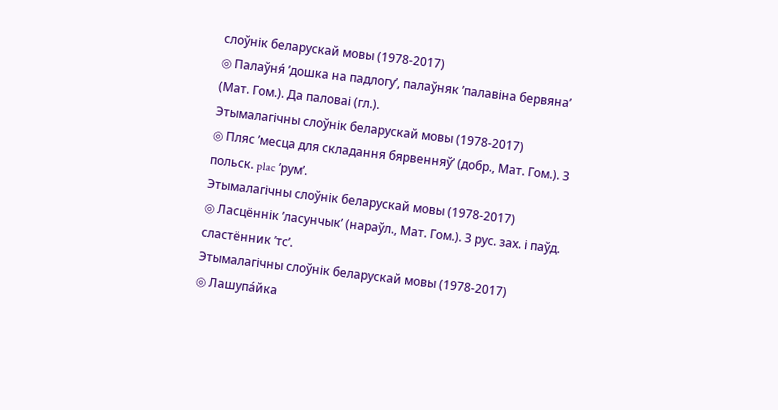слоўнік беларускай мовы (1978-2017)
◎ Палаўня́ ’дошка на падлогу’, палаўняк ’палавіна бервяна’ (Мат. Гом.). Да паловаі (гл.).
Этымалагічны слоўнік беларускай мовы (1978-2017)
◎ Пляс ’месца для складання бярвенняў’ (добр., Мат. Гом.). З польск. plac ’рум’.
Этымалагічны слоўнік беларускай мовы (1978-2017)
◎ Ласцённік ’ласунчык’ (нараўл., Мат. Гом.). З рус. зах. і паўд. сластённик ’тс’.
Этымалагічны слоўнік беларускай мовы (1978-2017)
◎ Лашупа́йка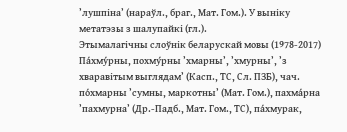’лушпіна’ (нараўл., браг., Мат. Гом.). У выніку метатэзы з шалупайкі (гл.).
Этымалагічны слоўнік беларускай мовы (1978-2017)
Па́хму́рны, похму́рны ’хмарны’, ’хмурны’, ’з хваравітым выглядам’ (Касп., ТС, Сл. ПЗБ), чач. по́хмарны ’сумны, маркотны’ (Мат. Гом.), пахма́рна ’пахмурна’ (Др.-Падб., Мат. Гом., ТС), па́хмурак,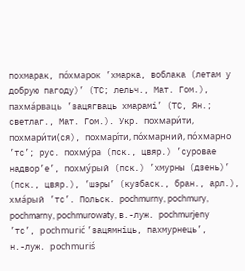похмарак, по́хмарок ’хмарка, воблака (летам у добрую пагоду)’ (ТС; лельч., Мат. Гом.), пахма́рваць ’зацягваць хмарамі’ (ТС, Ян.; светлаг., Мат. Гом.). Укр. похмари́ти, похмари́ти(ся), похмарі́ти, по́хмарний, по́хмарно ’тс’; рус. похму́ра (пск., цвяр.) ’суровае надвор’е’, похму́рый (пск.) ’хмурны (дзень)’ (пск., цвяр.), ’шэры’ (кузбаск., бран., арл.), хма́рый ’тс’. Польск. pochmurny, pochmury, pochmarny, pochmurowaty, в.-луж. pochmurjeny ’тс’, pochmurić ’зацямніць, пахмурнець’, н.-луж. pochmuriś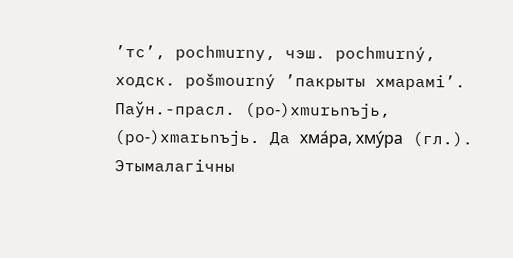’тс’, pochmurny, чэш. pochmurný, ходск. pošmourný ’пакрыты хмарамі’. Паўн.-прасл. (po‑)xmurьnъjь, (po‑)xmarьnъjь. Да хма́ра, хму́ра (гл.).
Этымалагічны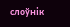слоўнік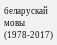беларускай мовы (1978-2017)